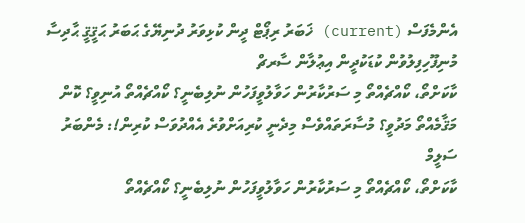އެންމެފަސް (current) ޚަބަރު ރިޕޯޓް ދީން ކުޅިވަރު ދުނިޔޭގެ ޙަބަރު ޙަޤީޤީ ޙާދިސާ މުނިފޫހިފިލުވުން ކުޑަކުދީން އިޢުލާން ސާރޗް
ކާކަށްތޯ، ކޯއްޗެއްތޯ މި ސަރުކާރުން ހަވާލުވީފަހުން ނުލިބެނީ؟ ކޯއްޗެއްތޯ އުނިވީ؟ ކޮން މަޤާމެއްތޯ މަދުވީ؟ މުސާރަތައްވެސް މިދެނީ ކުރިއަށްވުރެ އެއްދުވަސް ކުރިން!: މެންބަރު ސަލީމް
ކާކަށްތޯ، ކޯއްޗެއްތޯ މި ސަރުކާރުން ހަވާލުވީފަހުން ނުލިބެނީ؟ ކޯއްޗެއްތޯ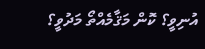އުނިވީ؟ ކޮން މަޤާމެއްތޯ މަދުވީ؟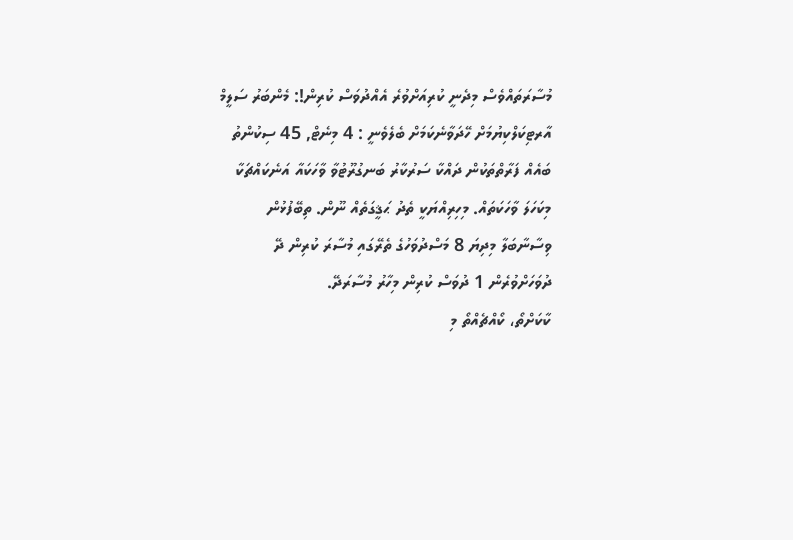މުސާރަތައްވެސް މިދެނީ ކުރިއަށްވުރެ އެއްދުވަސް ކުރިން!: މެންބަރު ސަލީމް
އާރޓިކަލްކިޔުމަށް ހޭދަވާނެކަމަށް ބެލެވެނީ : 4 މިނެޓް, 45 ސިކުންތު
ބައެއް ފަރާތްތަކުން ދައްކާ ސަރުކާރު ބަނގުރޫޓުވާ ވާހަކައާ އަނެކައްޗަކާ މިކަހަލަ ވާހަކަތައް. މިހިރިއްޔަކީ ތެދު ޙަޤީގަތެއް ނޫން. ތިބޭފުޅުން ވިސާނާބަލާ މިދިޔަ 8 މަސްދުވަހުގެ ތެރޭގައި މުސާރަ ކުރިން ދޭ ދުވަހަށްވުރެން 1 ދުވަސް ކުރިން މިހާރު މުސާރަދޭ.
ކާކަށްތޯ، ކޯއްޗެއްތޯ މި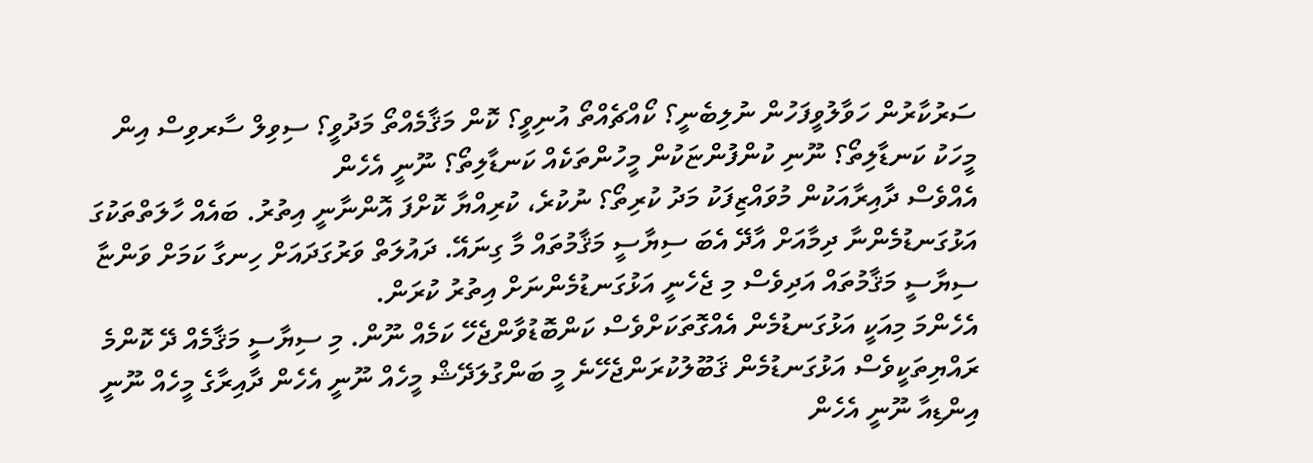ސަރުކާރުން ހަވާލުވީފަހުން ނުލިބެނީ؟ ކޯއްޗެއްތޯ އުނިވީ؟ ކޮން މަޤާމެއްތޯ މަދުވީ؟ ސިވިލް ސާރވިސް އިން މީހަކު ކަނޑާލިތޯ؟ ނޫނި ކުންފުންޏަކުން މީހުންތަކެއް ކަނޑާލިތޯ؟ ނޫނީ އެހެން
އެއްވެސް ދާއިރާއަކުން މުވައްޒިފަކު މަދު ކުރިތޯ؟ ނުކުރެ، ކުރިއްޔާ ކޮށްފަ އޮންނާނީ އިތުރު. ބައެއް ހާލަތްތަކުގަ އަޅުގަނޑުމެންނާ ދިމާއަށް އާދޭ އެބަ ސިޔާސީ މަޤާމުތައް މާ ގިނައޭ. ދައުލަތް ވަރުގަދައަށް ހިނގާ ކަމަށް ވަންޏާ ސިޔާސީ މަޤާމުތައް އަދިވެސް މި ޖެހެނީ އަޅުގަނޑުމެންނަށް އިތުރު ކުރަން.
އެހެންމަ މިއަކީ އަޅުގަނޑުމެން އެއްގޮތަކަށްވެސް ކަންބޮޑުވާންޖެހޭ ކަމެއް ނޫން. މި ސިޔާސީ މަޤާމެއް ދޭ ކޮންމެ ރައްޔިތަކީވެސް އަޅުގަނޑުމެން ޤަބޫލުކުރަންޖެހޭނެ މީ ބަންގުލަދޭޝް މީހެއް ނޫނީ އެހެން ދާއިރާގެ މީހެއް ނޫނީ އިންޑިއާ ނޫނީ އެހެން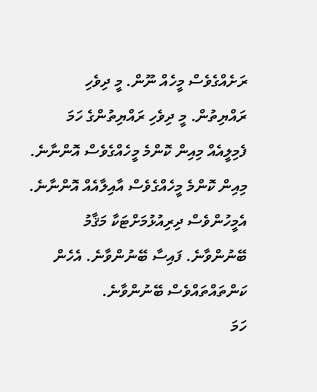ރަށެއްގެވެސް މީހެއް ނޫން. މީ ދިވެހި ރައްޔިތުން. މީ ދިވެހި ރައްޔިތުންގެ ހަމަ ފެމިލީއެއް މިއިން ކޮންމެ މީހެއްގެވެސް އޮންނާނެ. މިއިން ކޮންމެ މީހެއްގެވެސް އާއިލާއެއް އޮންނާނެ. އެމީހުންވެސް ދިރިއުޅުމަށްޓަކާ މަޤާމު ބޭނުންވާނެ. ފައިސާ ބޭނުންވާނެ. އެހެން ކަންތައްތައްވެސް ބޭނުންވާނެ.
ހަމަ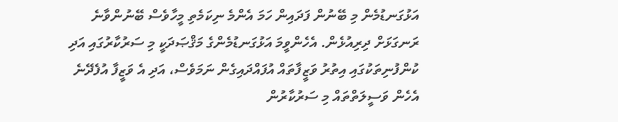އަޅުގަނޑުމެން މި ބޭނުން ފަދައިން ހަމަ އެންމެ ނިކަމެތި މީހާވެސް ބޭނުންވާނެ ރަނގަޅަށް ދިރިއުޅެން. އެހެންވީމަ އަޅުގަނޑުމެންގެ މަޤްޞަދަކީ މި ސަރުކާރުގައި އަދި ކުންފުނިތަކުގައި އިތުރު ވަޒީފާތައް އުފައްދައިގެން ނަމަވެސް، އަދި އެ ވަޒީފާ އުފެދޭނެ އެހެން ވަސީލަތްތައް މި ސަރުކާރުން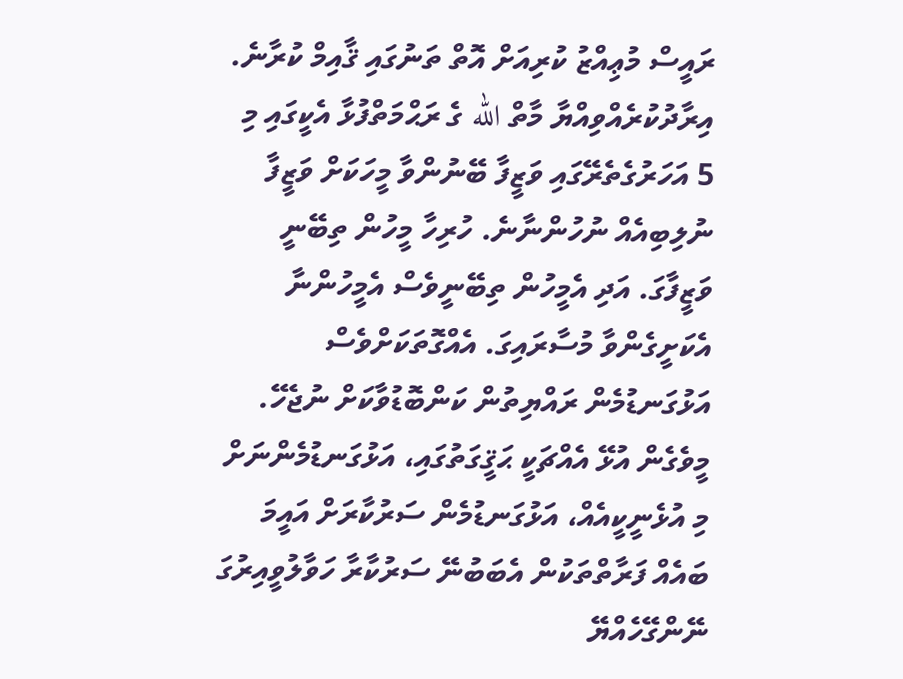ރައީސް މުޢިއްޒު ކުރިއަށް އޮތް ތަނުގައި ޤާއިމް ކުރާނެ. އިރާދުކުރެއްވިއްޔާ މާތް الله ގެ ރަޙްމަތްފުޅާ އެކީގައި މި 5 އަހަރުގެތެރޭގައި ވަޒީފާ ބޭނުންވާ މީހަކަށް ވަޒީފާ ނުލިބިއެއް ނުހުންނާނެ. ހުރިހާ މީހުން ތިބޭނީ ވަޒީފާގަ. އަދި އެމީހުން ތިބޭނީވެސް އެމީހުންނާ އެކަށީގެންވާ މުސާރައިގަ. އެއްގޮތަކަށްވެސް އަޅުގަނޑުމެން ރައްޔިތުން ކަންބޮޑުވާކަށް ނުޖެހޭ.
މީވެގެން އުޅޭ އެއްޗަކީ ޙަޤީގަތުގައި، އަޅުގަނޑުމެންނަށް މި އުޅެނީކީއެއް، އަޅުގަނޑުމެން ސަރުކާރަށް އައީމަ ބައެއް ފަރާތްތަކުން އެބަބުނޭ ސަރުކާރާ ހަވާލުވީއިރުގަ ނޭންގޭހެއްޔޭ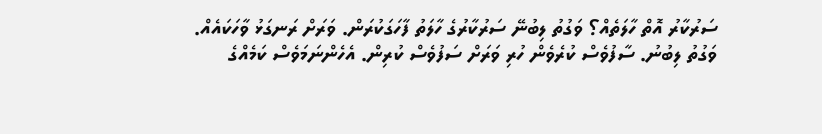ސަރުކާރު އޮތް ހާލަތެއް؟ ވަގުތު ލިބުނޭ ސަރުކާރުގެ ހާލަތު ފާހަގަކުރަން. ވަރަށް ރަނގަޅު ވާހަކައެއް. ވަގުތު ލިބުނު. ސާފުވެސް ކުރެވެން ހުރި ވަރަށް ސަފުވެސް ކުރިން. އެހެންނަމަވެސް ކަމެއްގެ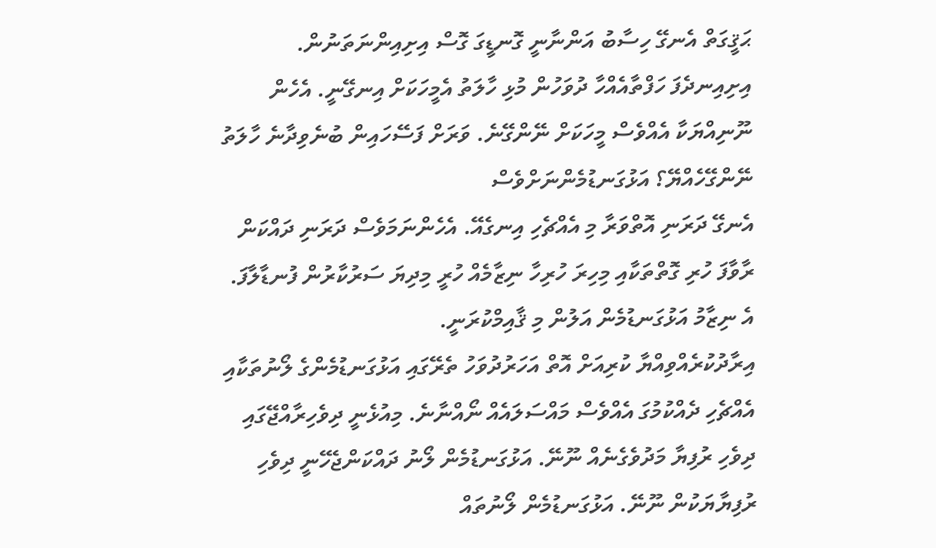ޙަޤީގަތް އެނގޭ ހިސާބު އަންނާނީ ގޮނޑީގަ ގޮސް އިށިއިންނަތަނުން. އިށިއިނދެފަ ހަފްތާއެއްހާ ދުވަހުން މުޅި ހާލަތު އެމީހަކަށް އިނގޭނީ. އެހެން ނޫނިއްޔަކާ އެއްވެސް މީހަކަށް ނޭންގޭނެ. ވަރަށް ފަސޭހައިން ބުނެވިދާނެ ހާލަތު ނޭންގޭހެއްޔޭ؟ އަޅުގަނޑުމެންނަށްވެސް
އެނގޭ ދަރަނި އޮތްވަރާ މި އެއްޗެހި އިނގެއޭ. އެހެންނަމަވެސް ދަރަނި ދައްކަން ރާވާފަ ހުރި ގޮތްތަކާއި މިހިރަ ހުރިހާ ނިޒާމެއް ހުރީ މިދިޔަ ސަރުކާރުން ފުނޑާލާފަ. އެ ނިޒާމު އަޅުގަނޑުމެން އަލުން މި ޤާއިމްކުރަނީ.
އިރާދުކުރެއްވިއްޔާ ކުރިއަށް އޮތް އަހަރުދުވަހު ތެރޭގައި އަޅުގަނޑުމެންގެ ލޯނުތަކާއި އެއްޗެހި ދެއްކުމުގަ އެއްވެސް މައްސަލައެއް ނޯއްނާނެ. މިއުޅެނީ ދިވެހިރާއްޖޭގައި ދިވެހި ރުފިޔާ މަދުވެގެނެއް ނޫނޭ. އަޅުގަނޑުމެން ލޯނު ދައްކަންޖެހޭނީ ދިވެހި ރުފިޔާޔަކުން ނޫނޭ. އަޅުގަނޑުމެން ލޯނުތައް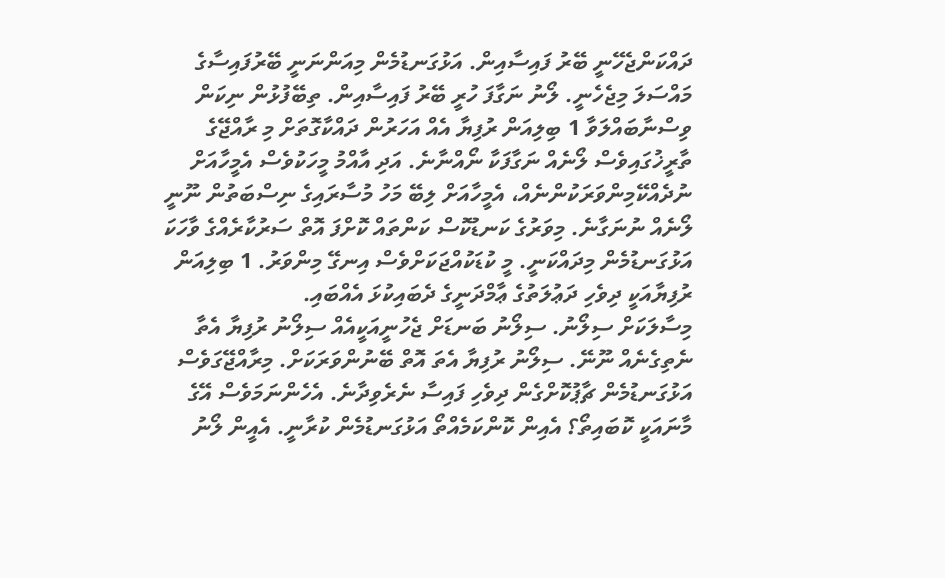ދައްކަންޖެހޭނީ ބޭރު ފައިސާއިން. އަޅުގަނޑުމެން މިއަންނަނީ ބޭރުފައިސާގެ މައްސަލަ މިޖެހެނީ. ލޯނު ނަގާފަ ހުރީ ބޭރު ފައިސާއިން. ތިބޭފުޅުން ނިކަން ވިސްނާބައްލަވާ 1 ބިލިއަން ރުފިޔާ އެއް އަހަރުން ދައްކާގޮތަށް މި ރާއްޖޭގެ ތާރީޚުގައިވެސް ލޯނެއް ނަގާފަކާ ނޯއްނާނެ. އަދި އާއްމު މީހަކުވެސް އެމީހާއަށް ނުދެއްކޭމިންވަރަކުންނެއް، އެމީހާއަށް ލިބޭ މަހު މުސާރައިގެ ނިސްބަތުން ނޫނީ ލޯނެއް ނުނަގާނެ. މިވަރުގެ ކަނޑުކޮސް ކަންތައް ކޮށްފަ އޮތް ސަރުކާރެއްގެ ވާހަކަ އަޅުގަނޑުމެން މިދައްކަނީ. މީ ކުޑަކުއްޖަކަށްވެސް އިނގޭ މިންވަރު. 1 ބިލިއަން ރުފިޔާއަކީ ދިވެހި ދަޢުލަތުގެ ޢާމްދަނީގެ ދެބައިކުޅަ އެއްބައި.
މިސާލަކަށް ސިލޯނު. ސިލޯނު ބަނޑަށް ޖެހުނީއަކީއެއް ސިލޯނު ރުފިޔާ އެތާ ނެތިގެނެއް ނޫނޭ. ސިލޯނު ރުފިޔާ އެތަ އޮތް ބޭނުންވަރަކަށް. މިރާއްޖޭގަވެސް އަޅުގަނޑުމެން ޗާޕުކޮށްގެން ދިވެހި ފައިސާ ނެރެވިދާނެ. އެހެންނަމަވެސް އޭގެ މާނައަކީ ކޮބައިތޯ؟ އެއިން ކޮންކަމެއްތޯ އަޅުގަނޑުމެން ކުރާނީ. އެއީން ލޯނު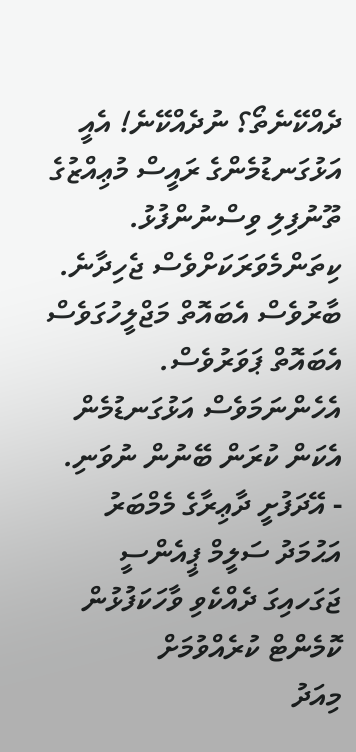ދެއްކޭނެތޯ؟ ނުދެއްކޭނެ! އެއީ އަޅުގަނޑުމެންގެ ރައީސް މުޢިއްޒުގެ ތޫނުފިލި ވިސްނުންފުޅު. ކިތަންމެވަރަކަށްވެސް ޖެހިދާނެ. ބާރުވެސް އެބައޮތް މަޖްލީހުގަވެސް އެބައޮތް ޕަވަރުވެސް. އެހެންނަމަވެސް އަޅުގަނޑުމެން އެކަން ކުރަން ބޭނުން ނުވަނި.
- އޭދަފުށީ ދާޢިރާގެ މެމްބަރު އަޙުމަދު ސަލީމް ޕީއެންސީ ޖަގަހއިގަ ދެއްކެވި ވާހަކަފުޅުން
ކޮމެންޓް ކުރެއްވުމަށް
މިއަދު